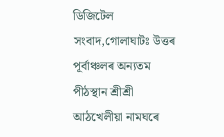ডিজিটেল সংবাদ,গোলাঘাটঃ উত্তৰ পূৰ্বাঞ্চলৰ অন্যতম পীঠস্থান শ্ৰীশ্ৰী আঠখেলীয়া নামঘৰে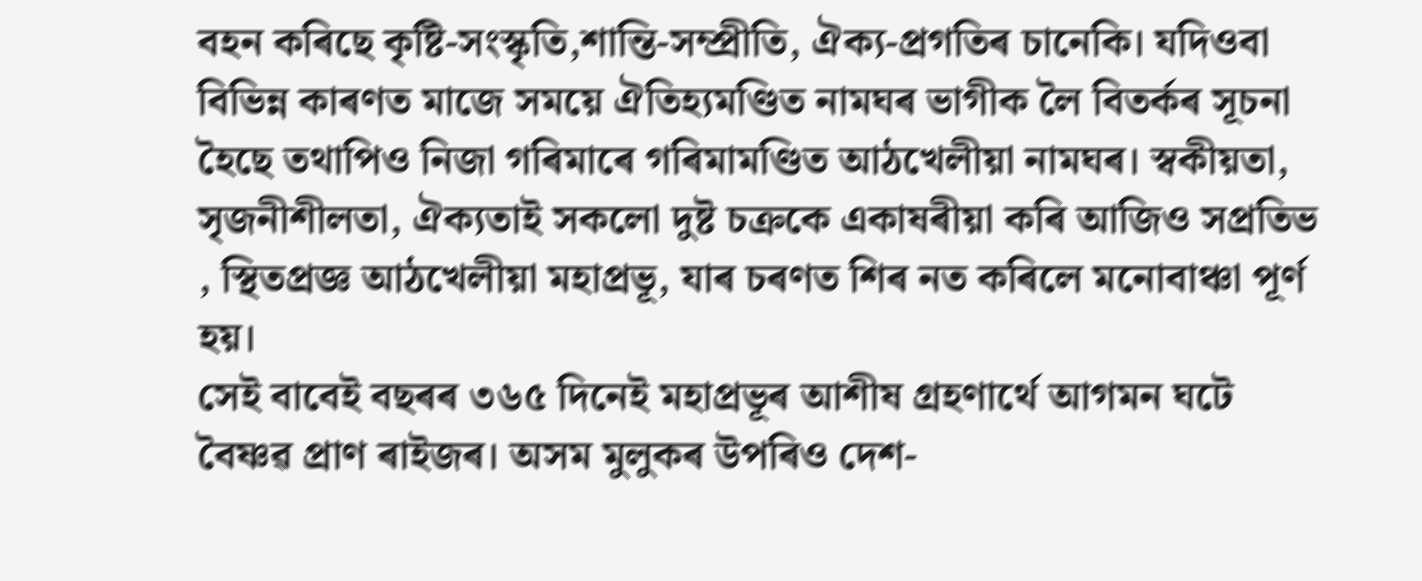বহন কৰিছে কৃষ্টি-সংস্কৃতি,শান্তি-সম্প্ৰীতি, ঐক্য-প্ৰগতিৰ চানেকি। যদিওবা বিভিন্ন কাৰণত মাজে সময়ে ঐতিহ্যমণ্ডিত নামঘৰ ভাগীক লৈ বিতৰ্কৰ সূচনা হৈছে তথাপিও নিজা গৰিমাৰে গৰিমামণ্ডিত আঠখেলীয়া নামঘৰ। স্বকীয়তা, সৃজনীশীলতা, ঐক্যতাই সকলো দুষ্ট চক্ৰকে একাষৰীয়া কৰি আজিও সপ্ৰতিভ , স্থিতপ্ৰজ্ঞ আঠখেলীয়া মহাপ্ৰভূ, যাৰ চৰণত শিৰ নত কৰিলে মনোবাঞ্চা পূৰ্ণ হয়।
সেই বাবেই বছৰৰ ৩৬৫ দিনেই মহাপ্ৰভূৰ আশীষ গ্ৰহণাৰ্থে আগমন ঘটে বৈষ্ণৱ প্ৰাণ ৰাইজৰ। অসম মুলুকৰ উপৰিও দেশ-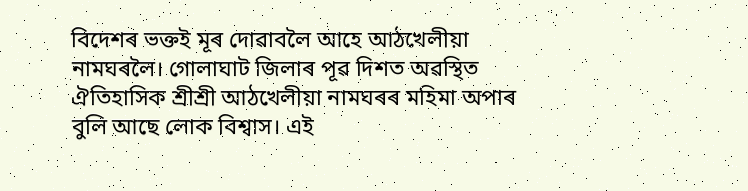বিদেশৰ ভক্তই মূৰ দোৱাবলৈ আহে আঠখেলীয়া নামঘৰলৈ। গোলাঘাট জিলাৰ পূৱ দিশত অৱস্থিত ঐতিহাসিক শ্ৰীশ্ৰী আঠখেলীয়া নামঘৰৰ মহিমা অপাৰ বুলি আছে লোক বিশ্বাস। এই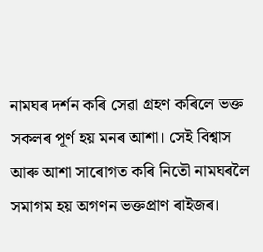নামঘৰ দৰ্শন কৰি সেৱা গ্ৰহণ কৰিলে ভক্ত সকলৰ পূৰ্ণ হয় মনৰ আশা। সেই বিশ্বাস আৰু আশা সাৰোগত কৰি নিতৌ নামঘৰলৈ সমাগম হয় অগণন ভক্তপ্ৰাণ ৰাইজৰ।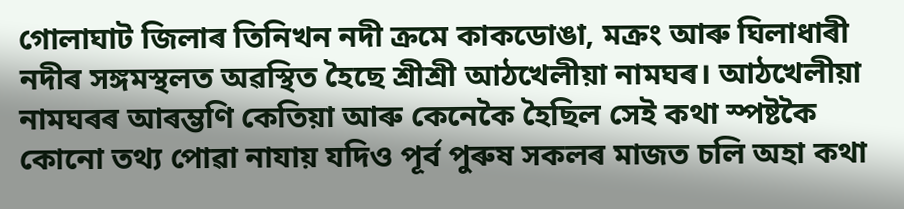গোলাঘাট জিলাৰ তিনিখন নদী ক্ৰমে কাকডোঙা, মক্ৰং আৰু ঘিলাধাৰী নদীৰ সঙ্গমস্থলত অৱস্থিত হৈছে শ্ৰীশ্ৰী আঠখেলীয়া নামঘৰ। আঠখেলীয়া নামঘৰৰ আৰম্ভণি কেতিয়া আৰু কেনেকৈ হৈছিল সেই কথা স্পষ্টকৈ কোনো তথ্য পোৱা নাযায় যদিও পূৰ্ব পুৰুষ সকলৰ মাজত চলি অহা কথা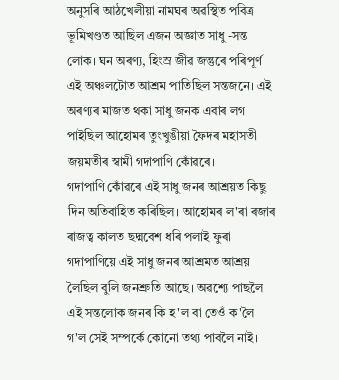অনুসৰি আঠখেলীয়া নামঘৰ অৱস্থিত পবিত্ৰ ভূমিখণ্ডত আছিল এজন অজ্ঞাত সাধু -সন্ত লোক। ঘন অৰণ্য, হিংস্ৰ জীৱ জন্তুৰে পৰিপূৰ্ণ এই অঞ্চলটোত আশ্ৰম পাতিছিল সন্তজনে। এই অৰণ্যৰ মাজত থকা সাধু জনক এবাৰ লগ পাইছিল আহোমৰ তুংখুঙীয়া ফৈদৰ মহাসতী জয়মতীৰ স্বামী গদাপাণি কোঁৱৰে।
গদাপাণি কোঁৱৰে এই সাধু জনৰ আশ্ৰয়ত কিছু দিন অতিবাহিত কৰিছিল। আহোমৰ ল'ৰা ৰজাৰ ৰাজত্ব কালত ছদ্মবেশ ধৰি পলাই ফুৰা গদাপাণিয়ে এই সাধু জনৰ আশ্ৰমত আশ্ৰয় লৈছিল বুলি জনশ্ৰুতি আছে। অৱশ্যে পাছলৈ এই সন্তলোক জনৰ কি হ'ল বা তেওঁ ক'লৈ গ'ল সেই সম্পৰ্কে কোনো তথ্য পাবলৈ নাই।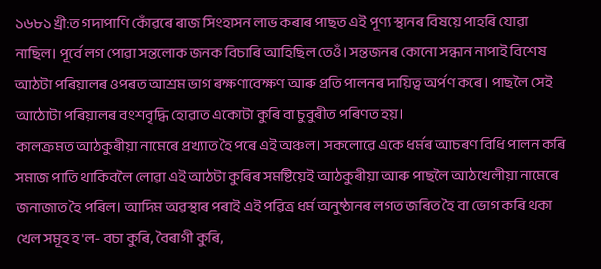১৬৮১ খ্ৰী:ত গদাপাণি কোঁৱৰে ৰাজ সিংহাসন লাভ কৰাৰ পাছত এই পূণ্য স্থানৰ বিষয়ে পাহৰি যোৱা নাছিল। পূৰ্বে লগ পোৱা সন্তলোক জনক বিচাৰি আহিছিল তেওঁ। সন্তজনৰ কোনো সন্ধান নাপাই বিশেষ আঠটা পৰিয়ালৰ ওপৰত আশ্ৰম ভাগ ৰক্ষণাবেক্ষণ আৰু প্ৰতি পালনৰ দায়িত্ব অৰ্পণ কৰে। পাছলৈ সেই আঠোটা পৰিয়ালৰ বংশবৃদ্ধি হোৱাত একোটা কুৰি বা চুবুৰীত পৰিণত হয়।
কালক্ৰমত আঠকুৰীয়া নামেৰে প্ৰখ্যাত হৈ পৰে এই অঞ্চল। সকলোৱে একে ধৰ্মৰ আচৰণ বিধি পালন কৰি সমাজ পাতি থাকিবলৈ লোৱা এই আঠটা কুৰিৰ সমষ্টিয়েই আঠকুৰীয়া আৰু পাছলৈ আঠখেলীয়া নামেৰে জনাজাত হৈ পৰিল। আদিম অৱস্থাৰ পৰাই এই পৱিত্ৰ ধৰ্ম অনুষ্ঠানৰ লগত জৰিত হৈ বা ভোগ কৰি থকা খেল সমূহ হ'ল- বচা কুৰি, বৈৰাগী কুৰি,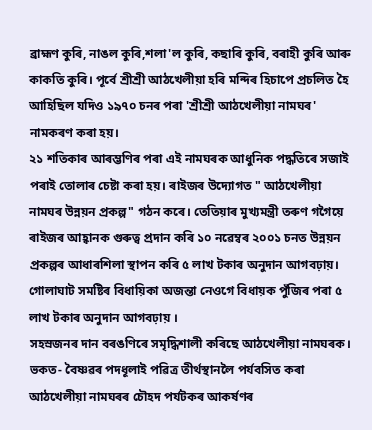ব্ৰাহ্মণ কুৰি, নাঙল কুৰি,শলা'ল কুৰি, কছাৰি কুৰি, বৰাহী কুৰি আৰু কাকতি কুৰি। পূৰ্বে শ্ৰীশ্ৰী আঠখেলীয়া হৰি মন্দিৰ হিচাপে প্ৰচলিত হৈ আহিছিল যদিও ১৯৭০ চনৰ পৰা 'শ্ৰীশ্ৰী আঠখেলীয়া নামঘৰ' নামকৰণ কৰা হয়।
২১ শতিকাৰ আৰম্ভণিৰ পৰা এই নামঘৰক আধুনিক পদ্ধতিৰে সজাই পৰাই তোলাৰ চেষ্টা কৰা হয়। ৰাইজৰ উদ্যোগত " আঠখেলীয়া নামঘৰ উন্নয়ন প্ৰকল্প" গঠন কৰে। তেতিয়াৰ মুখ্যমন্ত্ৰী তৰুণ গগৈয়ে ৰাইজৰ আহ্বানক গুৰুত্ব প্ৰদান কৰি ১০ নৱেম্বৰ ২০০১ চনত উন্নয়ন প্ৰকল্পৰ আধাৰশিলা স্থাপন কৰি ৫ লাখ টকাৰ অনুদান আগবঢ়ায়। গোলাঘাট সমষ্টিৰ বিধায়িকা অজন্তা নেওগে বিধায়ক পুঁজিৰ পৰা ৫ লাখ টকাৰ অনুদান আগবঢ়ায় ।
সহস্ৰজনৰ দান বৰঙণিৰে সমৃদ্ধিশালী কৰিছে আঠখেলীয়া নামঘৰক। ভকত- বৈষ্ণৱৰ পদধূলাই পৱিত্ৰ তীৰ্থস্থানলৈ পৰ্যবসিত কৰা আঠখেলীয়া নামঘৰৰ চৌহদ পৰ্যটকৰ আকৰ্ষণৰ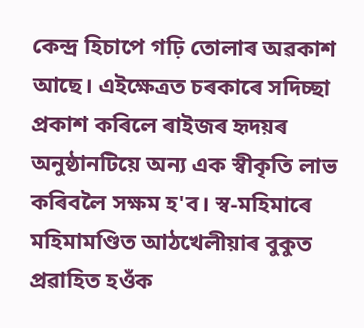কেন্দ্ৰ হিচাপে গঢ়ি তোলাৰ অৱকাশ আছে। এইক্ষেত্ৰত চৰকাৰে সদিচ্ছা প্ৰকাশ কৰিলে ৰাইজৰ হৃদয়ৰ অনুষ্ঠানটিয়ে অন্য এক স্বীকৃতি লাভ কৰিবলৈ সক্ষম হ'ব। স্ব-মহিমাৰে মহিমামণ্ডিত আঠখেলীয়াৰ বুকুত প্ৰৱাহিত হওঁক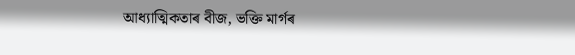আধ্যাত্মিকতাৰ বীজ, ভক্তি মাৰ্গৰ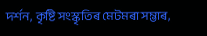দৰ্শন, কৃষ্টি সংস্কৃতিৰ মেটমৰা সম্ভাৰ,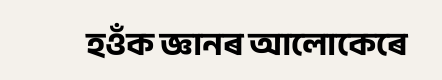হওঁক জ্ঞানৰ আলোকেৰে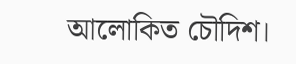আলোকিত চৌদিশ।